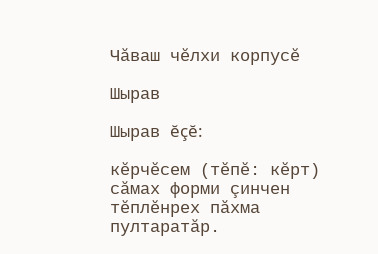Чӑваш чӗлхи корпусӗ

Шырав

Шырав ĕçĕ:

кӗрчӗсем (тĕпĕ: кӗрт) сăмах форми çинчен тĕплĕнрех пăхма пултаратăр.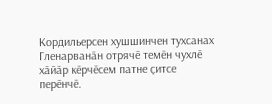Кордильерсен хушшинчен тухсанах Гленарванӑн отрячӗ темӗн чухлӗ хӑйӑр кӗрчӗсем патне ҫитсе перӗнчӗ.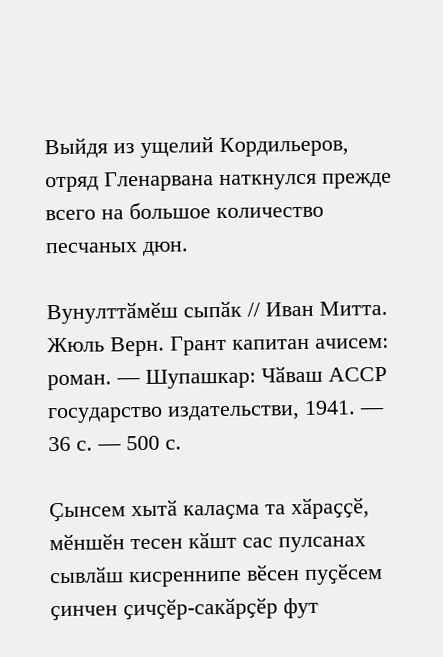Выйдя из ущелий Кордильеров, отряд Гленарвана наткнулся прежде всего на большое количество песчаных дюн.

Вунулттӑмӗш сыпӑк // Иван Митта. Жюль Верн. Грант капитан ачисем: роман. — Шупашкар: Чӑваш АССР государство издательстви, 1941. — 36 с. — 500 с.

Ҫынсем хытӑ калаҫма та хӑраҫҫӗ, мӗншӗн тесен кӑшт сас пулсанах сывлӑш кисреннипе вӗсен пуҫӗсем ҫинчен ҫичҫӗр-сакӑрҫӗр фут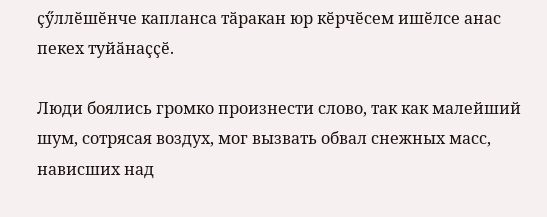ҫӳллӗшӗнче капланса тӑракан юр кӗрчӗсем ишӗлсе анас пекех туйӑнаҫҫӗ.

Люди боялись громко произнести слово, так как малейший шум, сотрясая воздух, мог вызвать обвал снежных масс, нависших над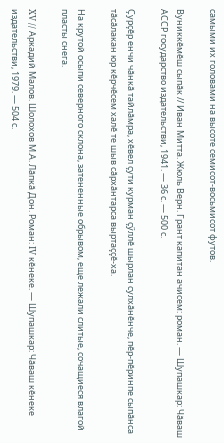самыми их головами на высоте семисот-восьмисот футов.

Вуниккӗмӗш сыпӑк // Иван Митта. Жюль Верн. Грант капитан ачисем: роман. — Шупашкар: Чӑваш АССР государство издательстви, 1941. — 36 с. — 500 с.

Ҫурҫӗр енчи чӑнкӑ тайлӑмра, хӗвел ҫути курман ҫӳллӗ шырлан сулхӑнӗнче, пӗр-пӗринпе сыпӑнса тӑсӑлакан юр кӗрчӗсем халӗ те шыв сӑрхӑнтарса выртаҫҫӗ-ха.

На крутой осыпи северного склона, затененные обрывом, еще лежали слитые, сочащиеся влагой пласты снега.

XV // Аркадий Малов. Шолохов М.А. Лӑпкӑ Дон. Роман: IV кӗнеке. — Шупашкар: Чӑваш кӗнеке издательстви, 1979. — 504 с.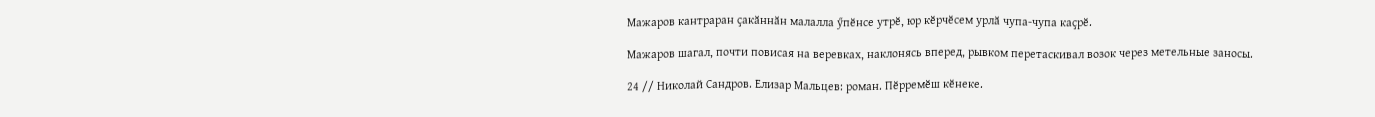Мажаров кантраран ҫакӑннӑн малалла ӳпӗнсе утрӗ, юр кӗрчӗсем урлӑ чупа-чупа каҫрӗ.

Мажаров шагал, почти повисая на веревках, наклонясь вперед, рывком перетаскивал возок через метельные заносы.

24 // Николай Сандров. Елизар Мальцев: роман. Пӗрремӗш кӗнеке.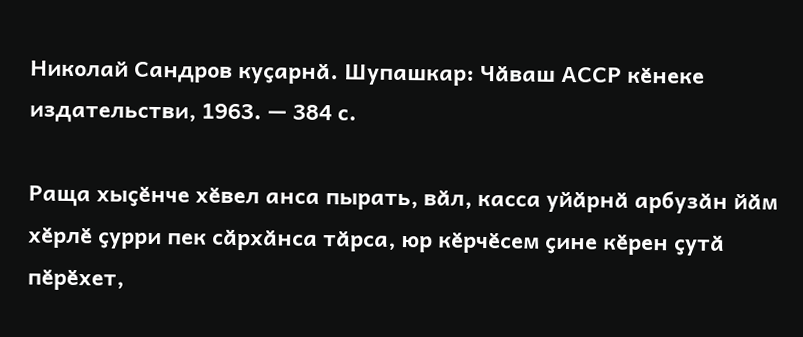Николай Сандров куҫарнӑ. Шупашкар: Чӑваш АССР кӗнеке издательстви, 1963. — 384 с.

Раща хыҫӗнче хӗвел анса пырать, вӑл, касса уйӑрнӑ арбузӑн йӑм хӗрлӗ ҫурри пек сӑрхӑнса тӑрса, юр кӗрчӗсем ҫине кӗрен ҫутӑ пӗрӗхет,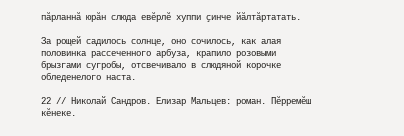пӑрланнӑ юрӑн слюда евӗрлӗ хуппи ҫинче йӑлтӑртатать.

За рощей садилось солнце, оно сочилось, как алая половинка рассеченного арбуза, крапило розовыми брызгами сугробы, отсвечивало в слюдяной корочке обледенелого наста.

22 // Николай Сандров. Елизар Мальцев: роман. Пӗрремӗш кӗнеке.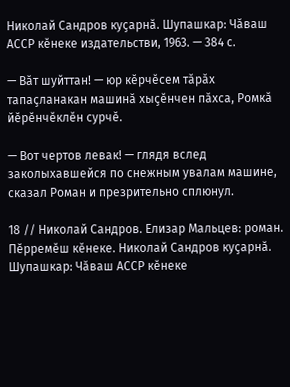Николай Сандров куҫарнӑ. Шупашкар: Чӑваш АССР кӗнеке издательстви, 1963. — 384 с.

— Вӑт шуйттан! — юр кӗрчӗсем тӑрӑх тапаҫланакан машинӑ хыҫӗнчен пӑхса, Ромкӑ йӗрӗнчӗклӗн сурчӗ.

— Вот чертов левак! — глядя вслед заколыхавшейся по снежным увалам машине, сказал Роман и презрительно сплюнул.

18 // Николай Сандров. Елизар Мальцев: роман. Пӗрремӗш кӗнеке. Николай Сандров куҫарнӑ. Шупашкар: Чӑваш АССР кӗнеке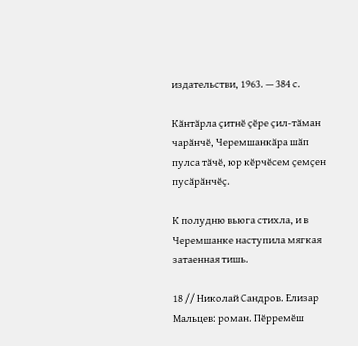издательстви, 1963. — 384 с.

Кӑнтӑрла ҫитнӗ ҫӗре ҫил-тӑман чарӑнчӗ, Черемшанкӑра шӑп пулса тӑчӗ, юр кӗрчӗсем ҫемҫен пусӑрӑнчӗҫ.

К полудню вьюга стихла, и в Черемшанке наступила мягкая затаенная тишь.

18 // Николай Сандров. Елизар Мальцев: роман. Пӗрремӗш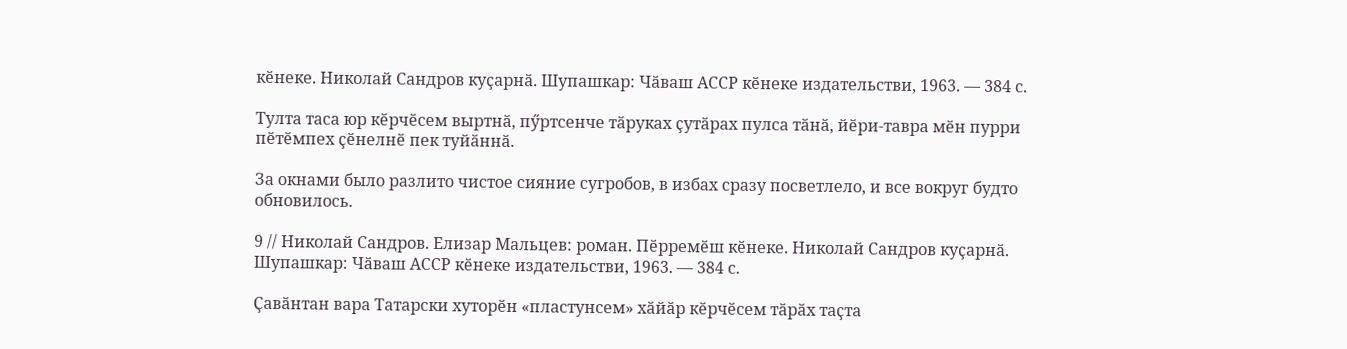кӗнеке. Николай Сандров куҫарнӑ. Шупашкар: Чӑваш АССР кӗнеке издательстви, 1963. — 384 с.

Тулта таса юр кӗрчӗсем выртнӑ, пӳртсенче тӑруках ҫутӑрах пулса тӑнӑ, йӗри-тавра мӗн пурри пӗтӗмпех ҫӗнелнӗ пек туйӑннӑ.

За окнами было разлито чистое сияние сугробов, в избах сразу посветлело, и все вокруг будто обновилось.

9 // Николай Сандров. Елизар Мальцев: роман. Пӗрремӗш кӗнеке. Николай Сандров куҫарнӑ. Шупашкар: Чӑваш АССР кӗнеке издательстви, 1963. — 384 с.

Ҫавӑнтан вара Татарски хуторӗн «пластунсем» хӑйӑр кӗрчӗсем тӑрӑх таҫта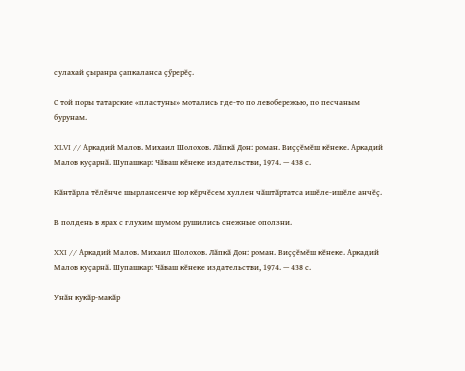сулахай ҫыранра ҫапкаланса ҫӳрерӗҫ.

С той поры татарские «пластуны» мотались где-то по левобережью, по песчаным бурунам.

XLVI // Аркадий Малов. Михаил Шолохов. Лӑпкӑ Дон: роман. Виҫҫӗмӗш кӗнеке. Аркадий Малов куҫарнӑ. Шупашкар: Чӑваш кӗнеке издательстви, 1974. — 438 с.

Кӑнтӑрла тӗлӗнче шырлансенче юр кӗрчӗсем хуллен чӑштӑртатса ишӗле-ишӗле анчӗҫ.

В полдень в ярах с глухим шумом рушились снежные оползни.

XXI // Аркадий Малов. Михаил Шолохов. Лӑпкӑ Дон: роман. Виҫҫӗмӗш кӗнеке. Аркадий Малов куҫарнӑ. Шупашкар: Чӑваш кӗнеке издательстви, 1974. — 438 с.

Унӑн кукӑр-макӑр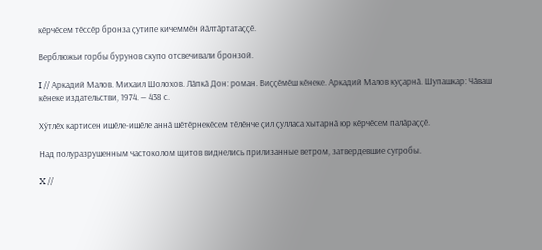кӗрчӗсем тӗссӗр бронза ҫутипе кичеммӗн йӑлтӑртатаҫҫӗ.

Верблюжьи горбы бурунов скупо отсвечивали бронзой.

I // Аркадий Малов. Михаил Шолохов. Лӑпкӑ Дон: роман. Виҫҫӗмӗш кӗнеке. Аркадий Малов куҫарнӑ. Шупашкар: Чӑваш кӗнеке издательстви, 1974. — 438 с.

Хӳтлӗх картисен ишӗле-ишӗле аннӑ шӗтӗрнекӗсем тӗлӗнче ҫил ҫулласа хытарнӑ юр кӗрчӗсем палӑраҫҫӗ.

Над полуразрушенным частоколом щитов виднелись прилизанные ветром, затвердевшие сугробы.

X //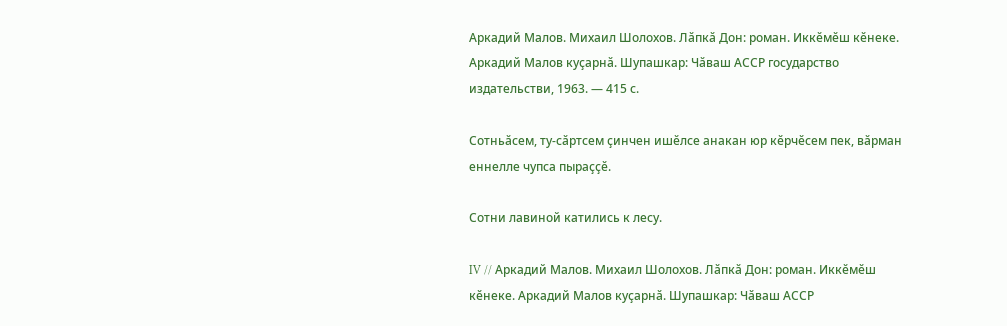Аркадий Малов. Михаил Шолохов. Лӑпкӑ Дон: роман. Иккӗмӗш кӗнеке. Аркадий Малов куҫарнӑ. Шупашкар: Чӑваш АССР государство издательстви, 1963. — 415 с.

Сотньӑсем, ту-сӑртсем ҫинчен ишӗлсе анакан юр кӗрчӗсем пек, вӑрман еннелле чупса пыраҫҫӗ.

Сотни лавиной катились к лесу.

IV // Аркадий Малов. Михаил Шолохов. Лӑпкӑ Дон: роман. Иккӗмӗш кӗнеке. Аркадий Малов куҫарнӑ. Шупашкар: Чӑваш АССР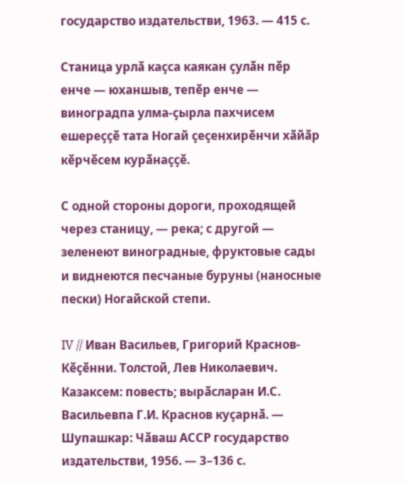государство издательстви, 1963. — 415 с.

Станица урлӑ каҫса каякан ҫулӑн пӗр енче — юханшыв, тепӗр енче — виноградпа улма-ҫырла пахчисем ешереҫҫӗ тата Ногай ҫеҫенхирӗнчи хӑйӑр кӗрчӗсем курӑнаҫҫӗ.

С одной стороны дороги, проходящей через станицу, — река; с другой — зеленеют виноградные, фруктовые сады и виднеются песчаные буруны (наносные пески) Ногайской степи.

IV // Иван Васильев, Григорий Краснов-Кӗҫӗнни. Толстой, Лев Николаевич. Казаксем: повесть; вырӑсларан И.С. Васильевпа Г.И. Краснов куҫарнӑ. — Шупашкар: Чӑваш АССР государство издательстви, 1956. — 3–136 с.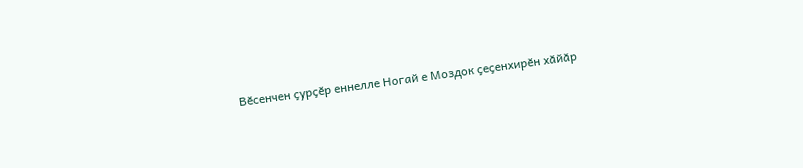Вӗсенчен ҫурҫӗр еннелле Ногай е Моздок ҫеҫенхирӗн хӑйӑр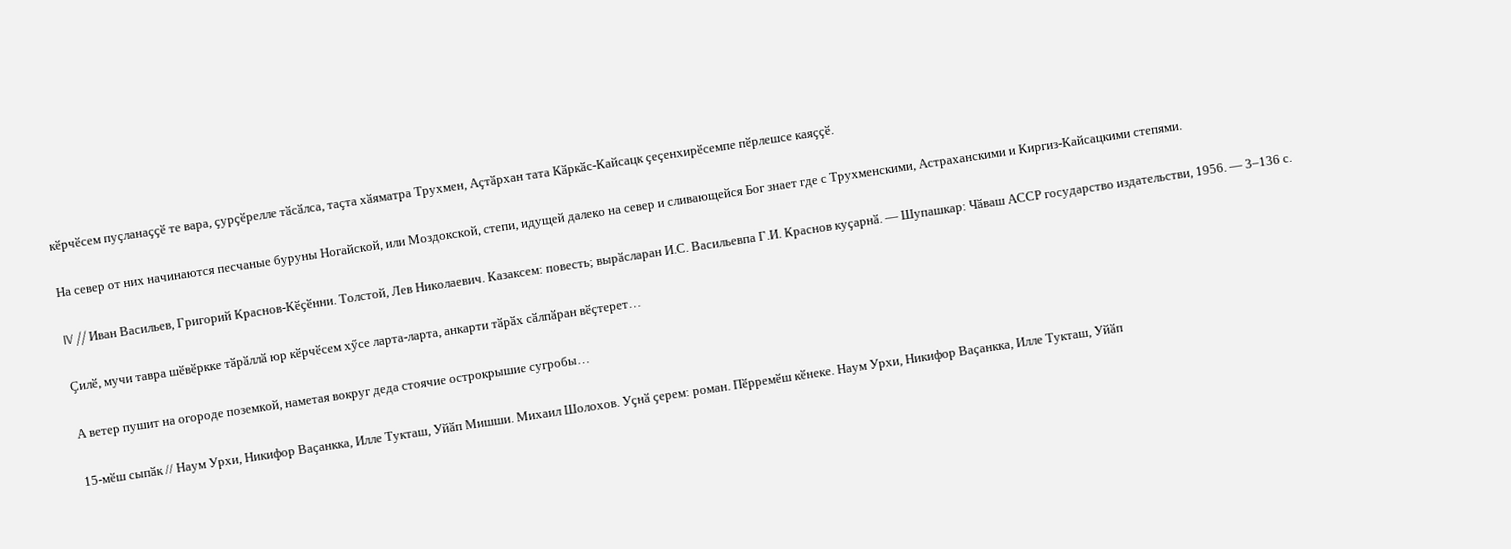кӗрчӗсем пуҫланаҫҫӗ те вара, ҫурҫӗрелле тӑсӑлса, таҫта хӑяматра Трухмен, Аҫтӑрхан тата Кӑркӑс-Кайсацк ҫеҫенхирӗсемпе пӗрлешсе каяҫҫӗ.

На север от них начинаются песчаные буруны Ногайской, или Моздокской, степи, идущей далеко на север и сливающейся Бог знает где с Трухменскими, Астраханскими и Киргиз-Кайсацкими степями.

IV // Иван Васильев, Григорий Краснов-Кӗҫӗнни. Толстой, Лев Николаевич. Казаксем: повесть; вырӑсларан И.С. Васильевпа Г.И. Краснов куҫарнӑ. — Шупашкар: Чӑваш АССР государство издательстви, 1956. — 3–136 с.

Ҫилӗ, мучи тавра шӗвӗркке тӑрӑллӑ юр кӗрчӗсем хӳсе ларта-ларта, анкарти тӑрӑх сӑлпӑран вӗҫтерет…

А ветер пушит на огороде поземкой, наметая вокруг деда стоячие острокрышие сугробы…

15-мӗш сыпӑк // Наум Урхи, Никифор Ваҫанкка, Илле Тукташ, Уйӑп Мишши. Михаил Шолохов. Уҫнӑ ҫерем: роман. Пӗрремӗш кӗнеке. Наум Урхи, Никифор Ваҫанкка, Илле Тукташ, Уйӑп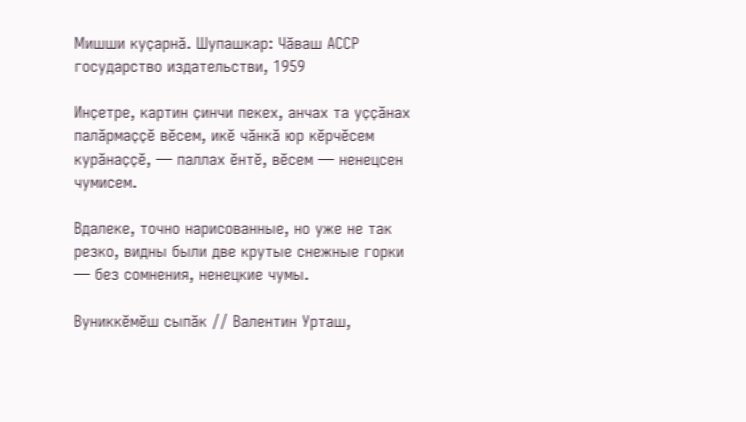Мишши куҫарнӑ. Шупашкар: Чӑваш АССР государство издательстви, 1959

Инҫетре, картин ҫинчи пекех, анчах та уҫҫӑнах палӑрмаҫҫӗ вӗсем, икӗ чӑнкӑ юр кӗрчӗсем курӑнаҫҫӗ, — паллах ӗнтӗ, вӗсем — ненецсен чумисем.

Вдалеке, точно нарисованные, но уже не так резко, видны были две крутые снежные горки — без сомнения, ненецкие чумы.

Вуниккӗмӗш сыпӑк // Валентин Урташ,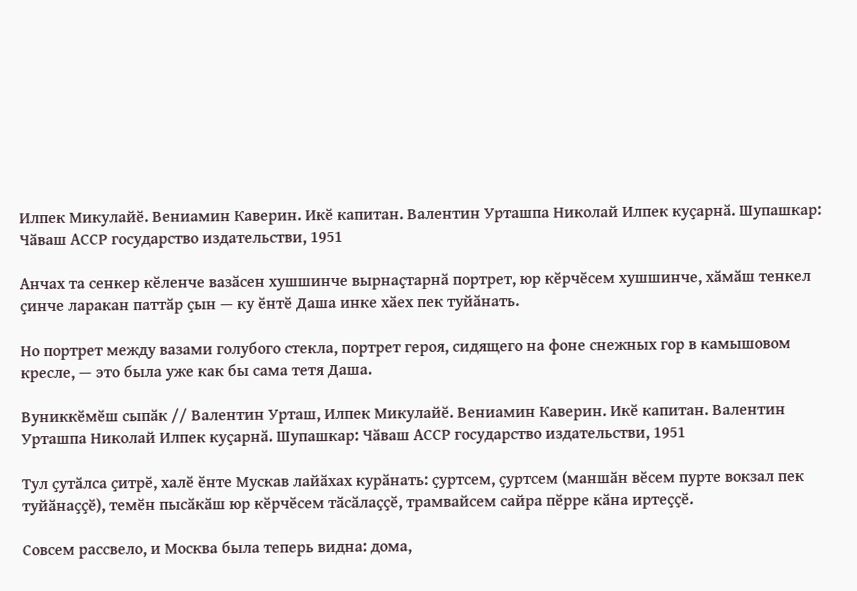Илпек Микулайӗ. Вениамин Каверин. Икӗ капитан. Валентин Урташпа Николай Илпек куҫарнӑ. Шупашкар: Чӑваш АССР государство издательстви, 1951

Анчах та сенкер кӗленче вазӑсен хушшинче вырнаҫтарнӑ портрет, юр кӗрчӗсем хушшинче, хӑмӑш тенкел ҫинче ларакан паттӑр ҫын — ку ӗнтӗ Даша инке хӑех пек туйӑнать.

Но портрет между вазами голубого стекла, портрет героя, сидящего на фоне снежных гор в камышовом кресле, — это была уже как бы сама тетя Даша.

Вуниккӗмӗш сыпӑк // Валентин Урташ, Илпек Микулайӗ. Вениамин Каверин. Икӗ капитан. Валентин Урташпа Николай Илпек куҫарнӑ. Шупашкар: Чӑваш АССР государство издательстви, 1951

Тул ҫутӑлса ҫитрӗ, халӗ ӗнте Мускав лайӑхах курӑнать: ҫуртсем, ҫуртсем (маншӑн вӗсем пурте вокзал пек туйӑнаҫҫӗ), темӗн пысӑкӑш юр кӗрчӗсем тӑсӑлаҫҫӗ, трамвайсем сайра пӗрре кӑна иртеҫҫӗ.

Совсем рассвело, и Москва была теперь видна: дома,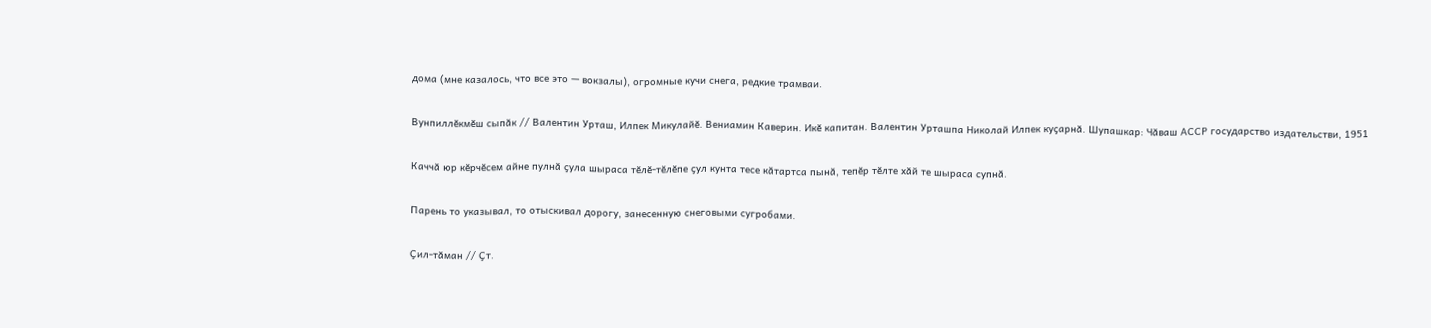дома (мне казалось, что все это — вокзалы), огромные кучи снега, редкие трамваи.

Вунпиллӗкмӗш сыпӑк // Валентин Урташ, Илпек Микулайӗ. Вениамин Каверин. Икӗ капитан. Валентин Урташпа Николай Илпек куҫарнӑ. Шупашкар: Чӑваш АССР государство издательстви, 1951

Каччӑ юр кӗрчӗсем айне пулнӑ ҫула шыраса тӗлӗ-тӗлӗпе ҫул кунта тесе кӑтартса пынӑ, тепӗр тӗлте хӑй те шыраса супнӑ.

Парень то указывал, то отыскивал дорогу, занесенную снеговыми сугробами.

Ҫил-тӑман // Ҫт.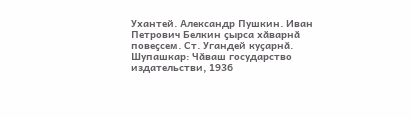Ухантей. Александр Пушкин. Иван Петрович Белкин ҫырса хӑварнӑ повеҫсем. Ст. Угандей куҫарнӑ. Шупашкар: Чӑваш государство издательстви, 1936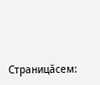Страницăсем: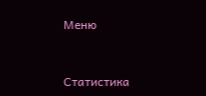Меню



Статистика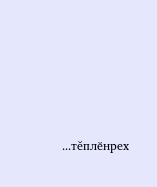...тĕплӗнрех